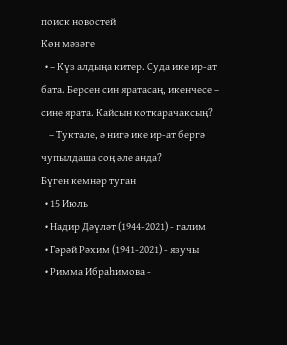поиск новостей
Көн мәзәге
  • – Күз алдыңа китер. Суда ике ир-ат бата. Берсен син яратасаң, икенчесе – сине ярата. Кайсын коткарачаксың?
    – Туктале, ә нигә ике ир-ат бергә чупылдаша соң әле анда?
Бүген кемнәр туган
  • 15 Июль
  • Надир Дәүләт (1944-2021) - галим
  • Гәрәй Рәхим (1941-2021) - язучы
  • Римма Ибраһимова -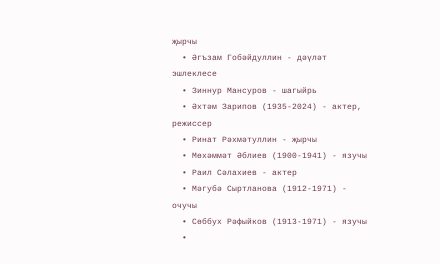җырчы
  • Әгъзам Гобәйдуллин - дәүләт эшлеклесе
  • Зиннур Мансуров - шагыйрь
  • Әхтәм Зарипов (1935-2024) - актер, режиссер
  • Ринат Рәхмәтуллин - җырчы
  • Мөхәммәт Әблиев (1900-1941) - язучы
  • Раил Сәлахиев - актер
  • Мәгубә Сыртланова (1912-1971) - очучы
  • Сөббух Рәфыйков (1913-1971) - язучы
  •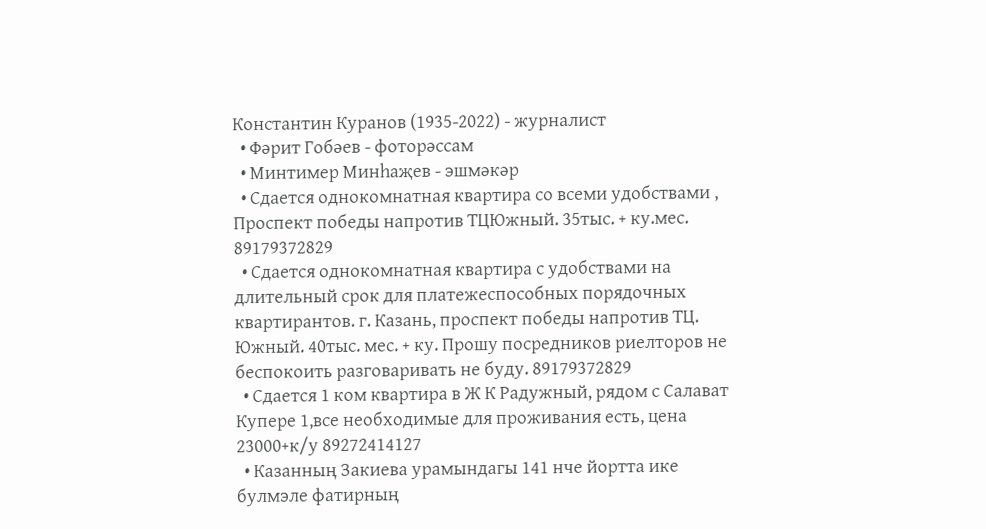Константин Куранов (1935-2022) - журналист
  • Фәрит Гобәев - фоторәссам
  • Минтимер Минһаҗев - эшмәкәр
  • Сдается однокомнатная квартира со всеми удобствами , Проспект победы напротив ТЦЮжный. 35тыс. + ку.мес. 89179372829
  • Сдается однокомнатная квартира с удобствами на длительный срок для платежеспособных порядочных квартирантов. г. Казань, проспект победы напротив ТЦ. Южный. 40тыс. мес. + ку. Прошу посредников риелторов не беспокоить разговаривать не буду. 89179372829
  • Сдается 1 ком квартира в Ж К Радужный, рядом с Салават Купере 1,все необходимые для проживания есть, цена 23000+к/у 89272414127
  • Казанның Закиева урамындагы 141 нче йортта ике булмэле фатирның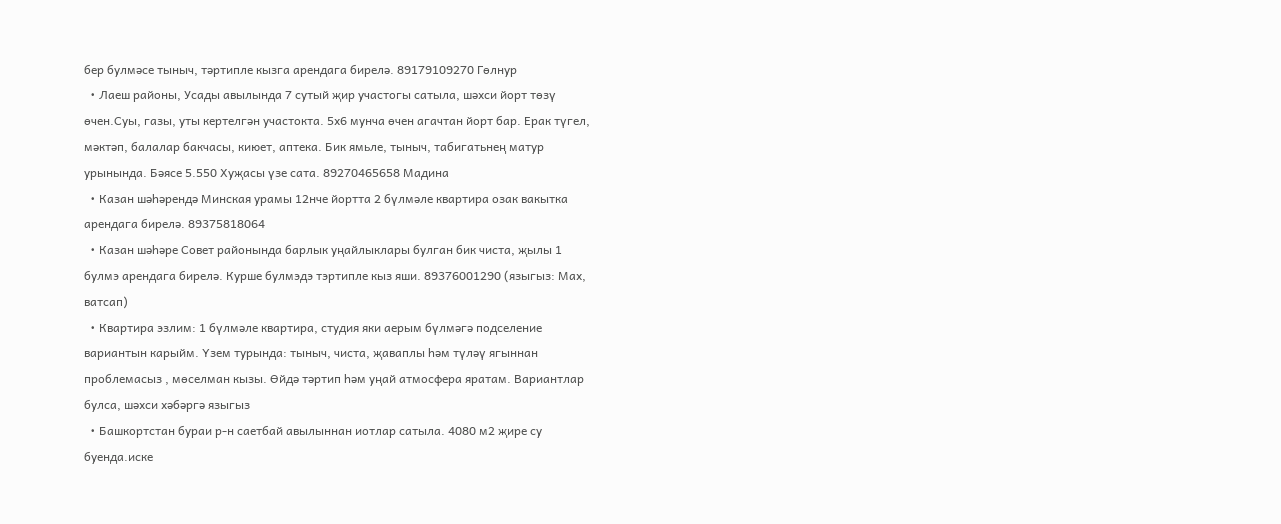бер булмәсе тыныч, тәртипле кызга арендага бирелә. 89179109270 Гөлнур
  • Лаеш районы, Усады авылында 7 сутый җир участогы сатыла, шәхси йорт төзү өчен.Суы, газы, уты кертелгән участокта. 5х6 мунча өчен агачтан йорт бар. Ерак түгел, мәктәп, балалар бакчасы, киюет, аптека. Бик ямьле, тыныч, табигатьнең матур урынында. Бәясе 5.550 Хуҗасы үзе сата. 89270465658 Мадина
  • Казан шәһәрендә Минская урамы 12нче йортта 2 бүлмәле квартира озак вакытка арендага бирелә. 89375818064
  • Казан шәһәре Совет районында барлык уңайлыклары булган бик чиста, җылы 1 булмэ арендага бирелә. Курше булмэдэ тэртипле кыз яши. 89376001290 (языгыз: Мах, ватсап)
  • Квартира эзлим: 1 бүлмәле квартира, студия яки аерым бүлмәгә подселение вариантын карыйм. Үзем турында: тыныч, чиста, җаваплы һәм түләү ягыннан проблемасыз , мөселман кызы. Өйдә тәртип һәм уңай атмосфера яратам. Вариантлар булса, шәхси хәбәргә языгыз
  • Башкортстан бураи р-н саетбай авылыннан иотлар сатыла. 4080 м2 җире су буенда.иске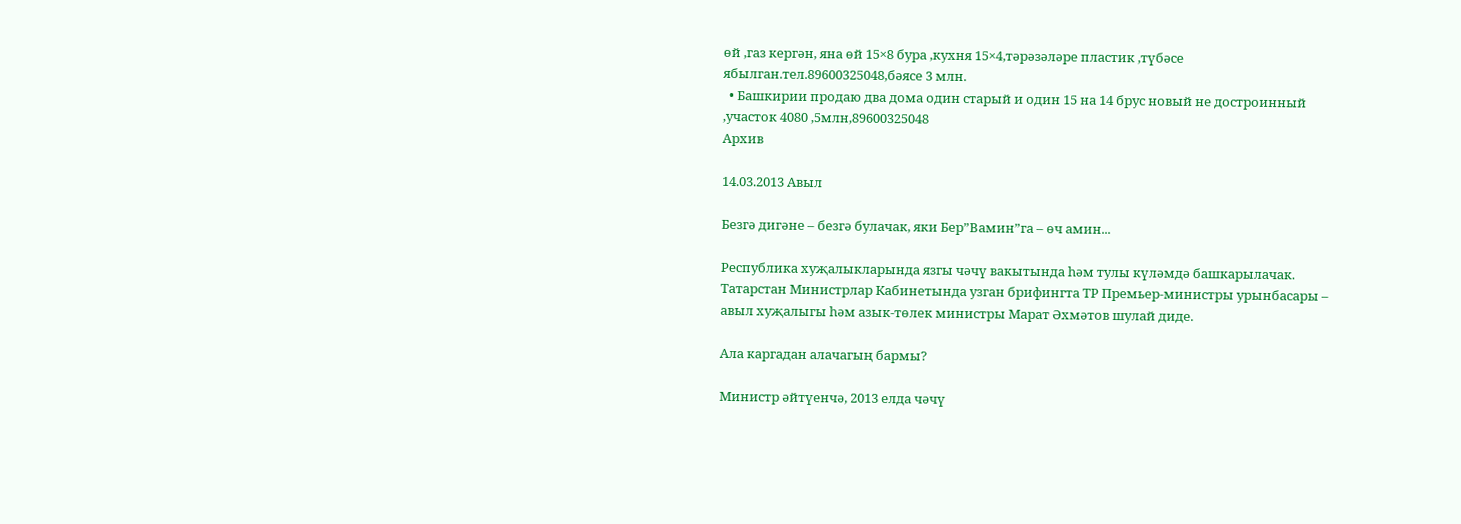өй ,газ кергән, яна өй 15×8 бура ,кухня 15×4,тәрәзәләре пластик ,түбәсе ябылган.тел.89600325048,бәясе 3 млн.
  • Башкирии продаю два дома один старый и один 15 на 14 брус новый не достроинный ,участок 4080 ,5млн,89600325048
Архив

14.03.2013 Авыл

Безгә дигәне – безгә булачак, яки Бер”Вамин”га – өч амин...

Республика хуҗалыкларында язгы чәчү вакытында һәм тулы күләмдә башкарылачак. Татарстан Министрлар Кабинетында узган брифингта ТР Премьер-министры урынбасары – авыл хуҗалыгы һәм азык-төлек министры Марат Әхмәтов шулай диде.

Ала каргадан алачагың бармы?

Министр әйтүенчә, 2013 елда чәчү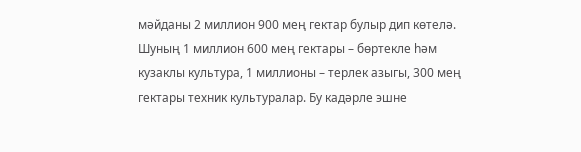мәйданы 2 миллион 900 мең гектар булыр дип көтелә. Шуның 1 миллион 600 мең гектары – бөртекле һәм кузаклы культура, 1 миллионы – терлек азыгы, 300 мең гектары техник культуралар. Бу кадәрле эшне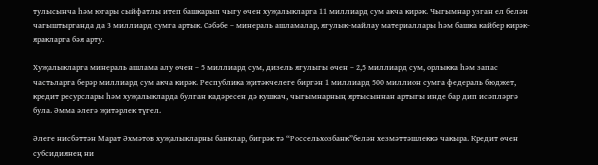тулысынча һәм югары сыйфатлы итеп башкарып чыгу өчен хуҗалыкларга 11 миллиард сум акча кирәк. Чыгымнар узган ел белән чагыштырганда да 3 миллиард сумга артык. Сәбәбе – минераль ашламалар, ягулык-майлау материаллары һәм башка кайбер кирәк-яракларга бәя арту.

Хуҗалыкларга минераль ашлама алу өчен – 5 миллиард сум, дизель ягулыгы өчен – 2,5 миллиард сум, орлыкка һәм запас частьларга берәр миллиард сум акча кирәк. Республика җитәкчелеге биргән 1 миллиард 500 миллион сумга федераль бюджет, кредит ресурслары һәм хуҗалыкларда булган кадәресен дә кушкач, чыгымнарның яртысыннан артыгы инде бар дип исәпләргә була. Әмма әлегә җитәрлек түгел.

Әлеге нисбәттән Марат Әхмәтов хуҗалыкларны банклар, бигрәк тә “Россельхозбанк”белән хезмәттәшлеккә чакыра. Кредит өчен субсидиянең ни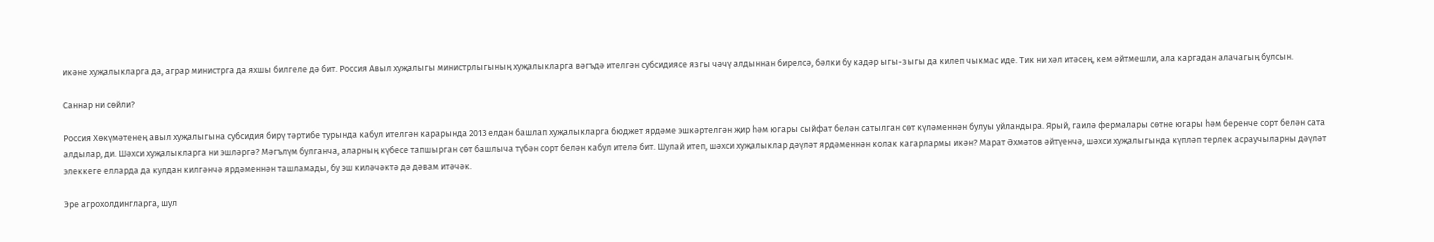икәне хуҗалыкларга да, аграр министрга да яхшы билгеле дә бит. Россия Авыл хуҗалыгы министрлыгының хуҗалыкларга вәгъдә ителгән субсидиясе язгы чәчү алдыннан бирелсә, бәлки бу кадәр ыгы-зыгы да килеп чыкмас иде. Тик ни хәл итәсең, кем әйтмешли, ала каргадан алачагың булсын.

Саннар ни сөйли?

Россия Хөкүмәтенең авыл хуҗалыгына субсидия бирү тәртибе турында кабул ителгән карарында 2013 елдан башлап хуҗалыкларга бюджет ярдәме эшкәртелгән җир һәм югары сыйфат белән сатылган сөт күләменнән булуы уйландыра. Ярый, гаилә фермалары сөтне югары һәм беренче сорт белән сата алдылар, ди. Шәхси хуҗалыкларга ни эшләргә? Мәгълүм булганча, аларның күбесе тапшырган сөт башлыча түбән сорт белән кабул ителә бит. Шулай итеп, шәхси хуҗалыклар дәүләт ярдәменнән колак кагарлармы икән? Марат Әхмәтов әйтүенчә, шәхси хуҗалыгында күпләп терлек асраучыларны дәүләт элеккеге елларда да кулдан килгәнчә ярдәменнән ташламады, бу эш киләчәктә дә дәвам итәчәк.

Эре агрохолдингларга, шул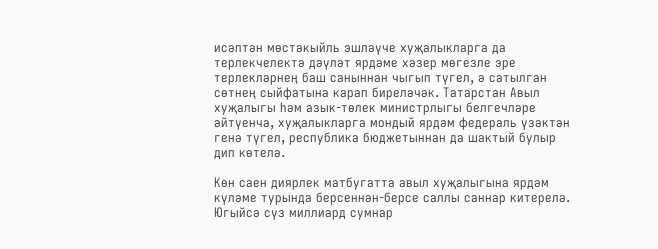исәптән мөстәкыйль эшләүче хуҗалыкларга да терлекчелектә дәүләт ярдәме хәзер мөгезле эре терлекләрнең баш саныннан чыгып түгел, ә сатылган сөтнең сыйфатына карап биреләчәк. Татарстан Авыл хуҗалыгы һәм азык-төлек министрлыгы белгечләре әйтүенчә, хуҗалыкларга мондый ярдәм федераль үзәктән генә түгел, республика бюджетыннан да шактый булыр дип көтелә.

Көн саен диярлек матбугатта авыл хуҗалыгына ярдәм күләме турында берсеннән-берсе саллы саннар китерелә. Югыйсә сүз миллиард сумнар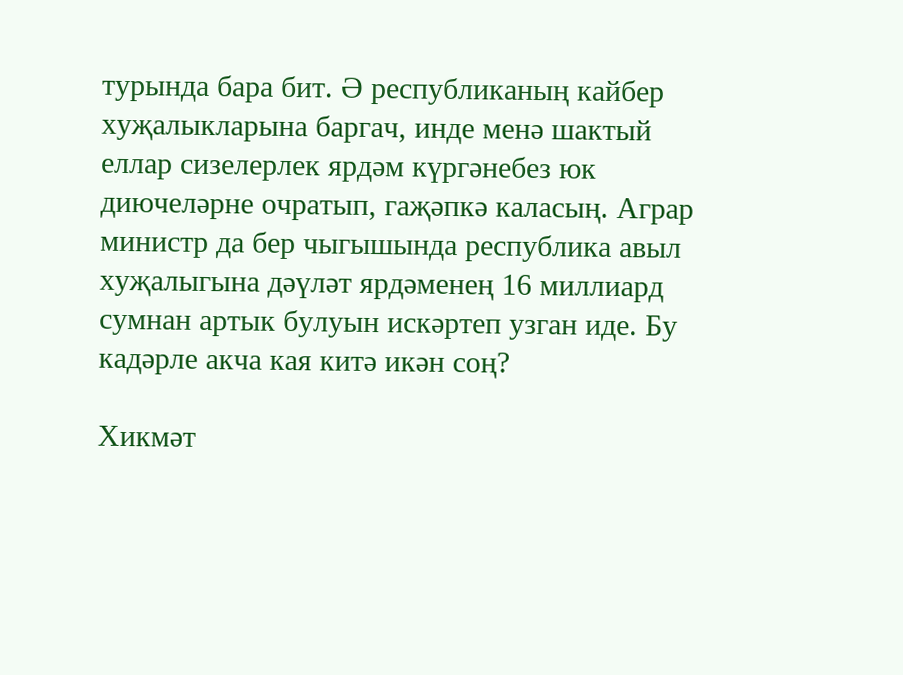турында бара бит. Ә республиканың кайбер хуҗалыкларына баргач, инде менә шактый еллар сизелерлек ярдәм күргәнебез юк диючеләрне очратып, гаҗәпкә каласың. Аграр министр да бер чыгышында республика авыл хуҗалыгына дәүләт ярдәменең 16 миллиард сумнан артык булуын искәртеп узган иде. Бу кадәрле акча кая китә икән соң?

Хикмәт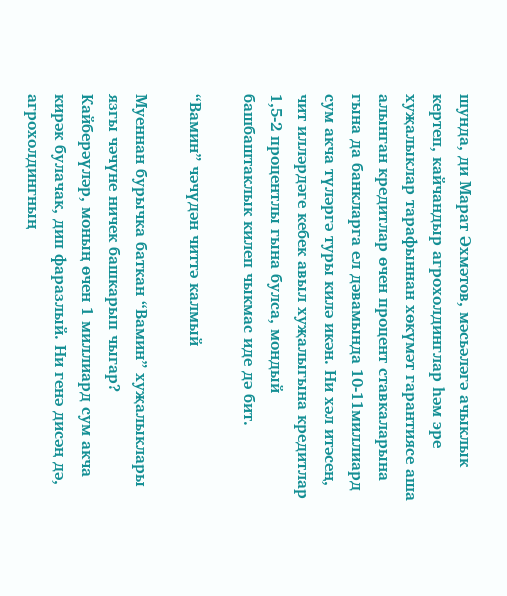шунда, ди Марат Әхмәтов, мәсьәләгә ачыклык кертеп, кайчандыр агрохолдинглар һәм эре хуҗалыклар тарафыннан хөкүмәт гарантиясе аша алынган кредитлар өчен процент ставкаларына гына да банкларга ел дәвамында 10-11миллиард сум акча түләргә туры килә икән. Ни хәл итәсең, чит илләрдәге кебек авыл хуҗалыгына кредитлар 1,5-2 процентлы гына булса, мондый башбаштаклык килеп чыкмас иде дә бит.

“Вамин” чәчүдән читтә калмый

Муеннан бурычка баткан “Вамин” хуҗалыклары язгы чәчүне ничек башкарып чыгар? Кайберәүләр, моның өчен 1 миллиард сум акча кирәк булачак, дип фаразлый. Ни генә дисәң дә, агрохолдингның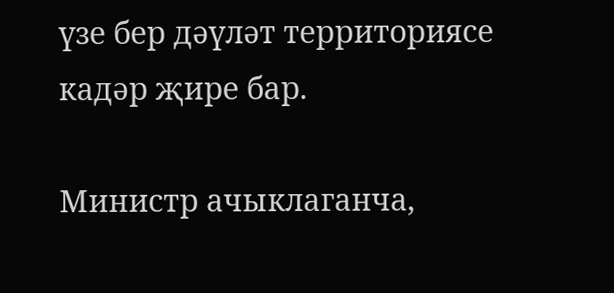үзе бер дәүләт территориясе кадәр җире бар.

Министр ачыклаганча,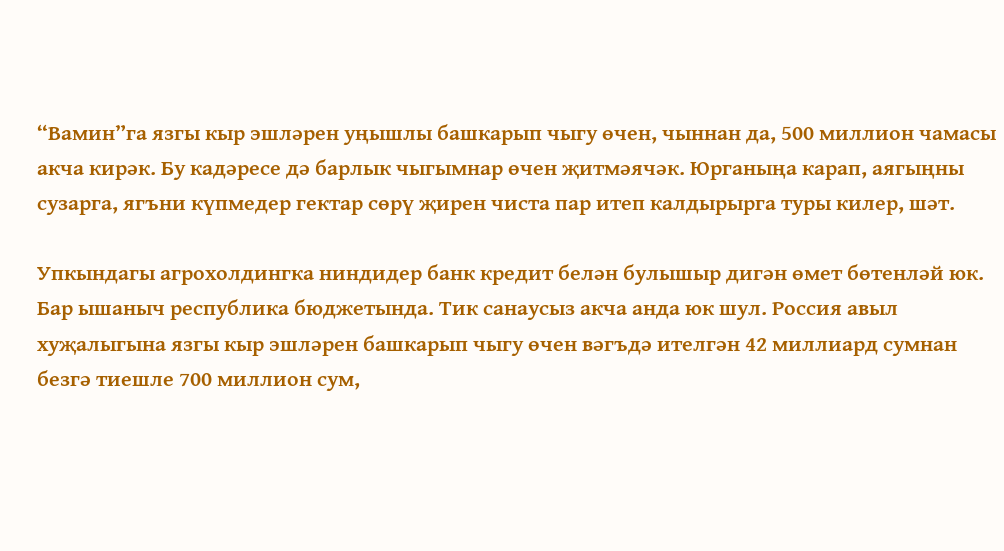“Вамин”га язгы кыр эшләрен уңышлы башкарып чыгу өчен, чыннан да, 500 миллион чамасы акча кирәк. Бу кадәресе дә барлык чыгымнар өчен җитмәячәк. Юрганыңа карап, аягыңны сузарга, ягъни күпмедер гектар сөрү җирен чиста пар итеп калдырырга туры килер, шәт.

Упкындагы агрохолдингка ниндидер банк кредит белән булышыр дигән өмет бөтенләй юк. Бар ышаныч республика бюджетында. Тик санаусыз акча анда юк шул. Россия авыл хуҗалыгына язгы кыр эшләрен башкарып чыгу өчен вәгъдә ителгән 42 миллиард сумнан безгә тиешле 700 миллион сум,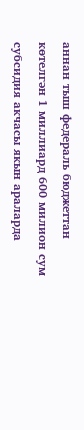аннан тыш федераль бюджеттан көтелгән 1 миллиард 600 милион сум субсидия акчасы якын араларда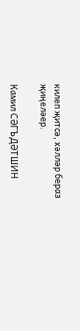килеп җитсә, хәлләр бераз җиңеләер.

Камил СӘГЪДӘТШИН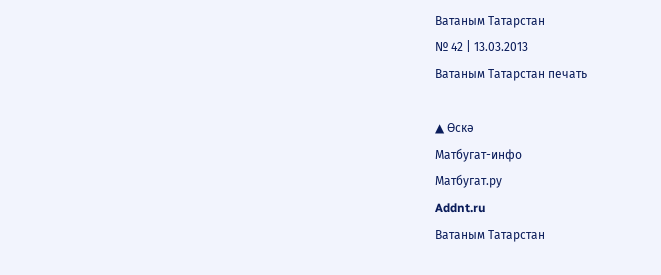Ватаным Татарстан
№ 42 | 13.03.2013
Ватаным Татарстан печать

▲ Өскә
Матбугат-инфо
Матбугат.ру
Addnt.ru
Ватаным Татарстан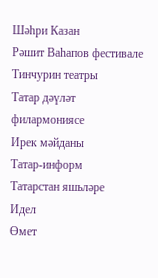Шәһри Казан
Рәшит Ваһапов фестивале
Тинчурин театры
Татар дәүләт филармониясе
Ирек мәйданы
Татар-информ
Татарстан яшьләре
Идел
Өмет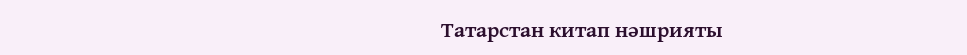Татарстан китап нәшрияты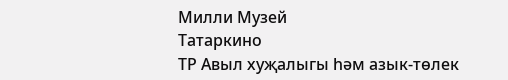Милли Музей
Татаркино
ТР Авыл хуҗалыгы һәм азык-төлек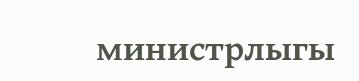министрлыгы